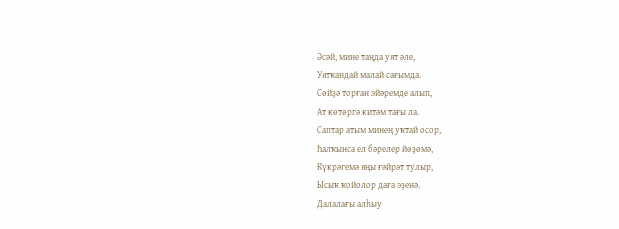Әсәй, мине таңда уят әле,
Уятҡандай малай сағымда.
Сөйҙә торған эйәремде алып,
Ат көтөргә китәм тағы ла.
Саптар атым минең уҡтай осор,
Һалҡынса ел бәрелер йөҙөмә,
Күкрәгемә яңы ғәйрәт тулыр,
Ысыҡ ҡойолор даға эҙенә.
Далалағы алһыу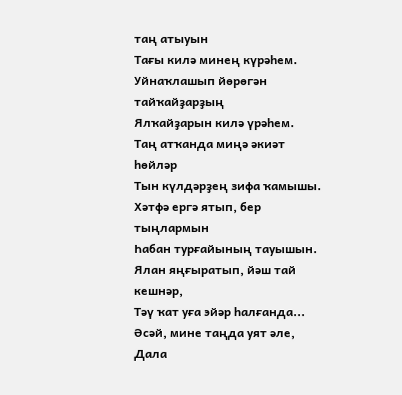таң атыуын
Тағы килә минең күрәһем.
Уйнаҡлашып йөрөгән тайҡайҙарҙың
Ялҡайҙарын килә үрәһем.
Таң атҡанда миңә әкиәт һөйләр
Тын күлдәрҙең зифа ҡамышы.
Хәтфә ергә ятып, бер тыңлармын
Һабан турғайының тауышын.
Ялан яңғыратып, йәш тай кешнәр,
Тәү ҡат уға эйәр һалғанда...
Әсәй, мине таңда уят әле,
Дала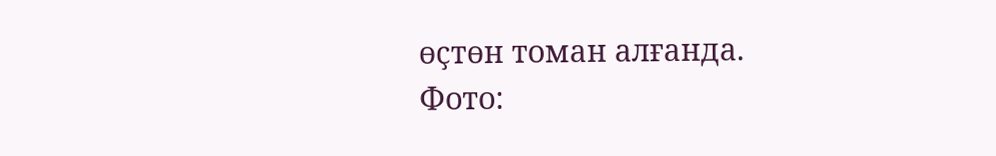өҫтөн томан алғанда.
Фото: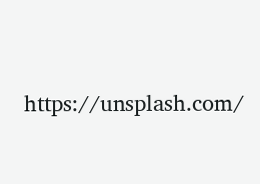https://unsplash.com/